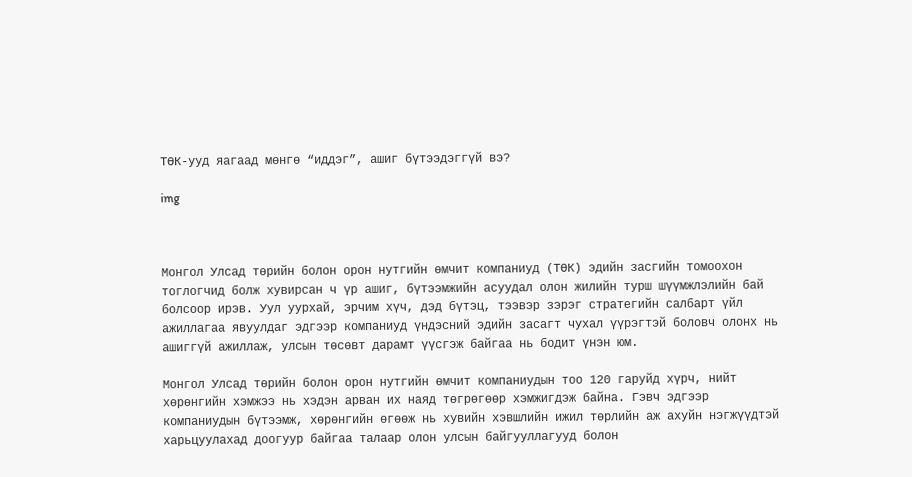ТӨК-ууд яагаад мөнгө “иддэг”, ашиг бүтээдэггүй вэ?

img



Монгол Улсад төрийн болон орон нутгийн өмчит компаниуд (ТӨК) эдийн засгийн томоохон тоглогчид болж хувирсан ч үр ашиг, бүтээмжийн асуудал олон жилийн турш шүүмжлэлийн бай болсоор ирэв. Уул уурхай, эрчим хүч, дэд бүтэц, тээвэр зэрэг стратегийн салбарт үйл ажиллагаа явуулдаг эдгээр компаниуд үндэсний эдийн засагт чухал үүрэгтэй боловч олонх нь ашиггүй ажиллаж, улсын төсөвт дарамт үүсгэж байгаа нь бодит үнэн юм.

Монгол Улсад төрийн болон орон нутгийн өмчит компаниудын тоо 120 гаруйд хүрч, нийт хөрөнгийн хэмжээ нь хэдэн арван их наяд төгрөгөөр хэмжигдэж байна. Гэвч эдгээр компаниудын бүтээмж, хөрөнгийн өгөөж нь хувийн хэвшлийн ижил төрлийн аж ахуйн нэгжүүдтэй харьцуулахад доогуур байгаа талаар олон улсын байгууллагууд болон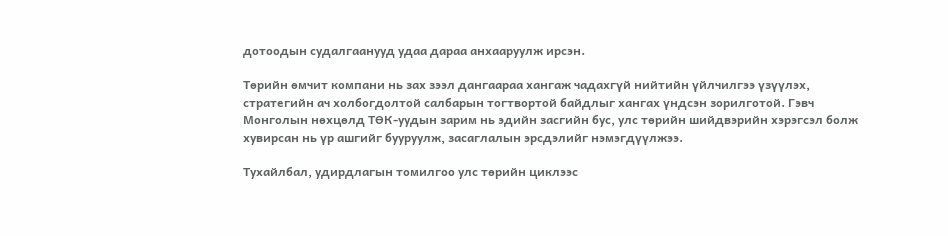дотоодын судалгаанууд удаа дараа анхааруулж ирсэн.

Төрийн өмчит компани нь зах зээл дангаараа хангаж чадахгүй нийтийн үйлчилгээ үзүүлэх, стратегийн ач холбогдолтой салбарын тогтвортой байдлыг хангах үндсэн зорилготой. Гэвч Монголын нөхцөлд ТӨК-уудын зарим нь эдийн засгийн бус, улс төрийн шийдвэрийн хэрэгсэл болж хувирсан нь үр ашгийг бууруулж, засаглалын эрсдэлийг нэмэгдүүлжээ.

Тухайлбал, удирдлагын томилгоо улс төрийн циклээс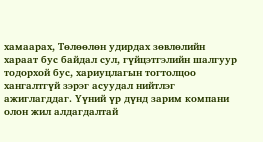хамаарах, Төлөөлөн удирдах зөвлөлийн хараат бус байдал сул, гүйцэтгэлийн шалгуур тодорхой бус, хариуцлагын тогтолцоо хангалтгүй зэрэг асуудал нийтлэг ажиглагддаг. Үүний үр дүнд зарим компани олон жил алдагдалтай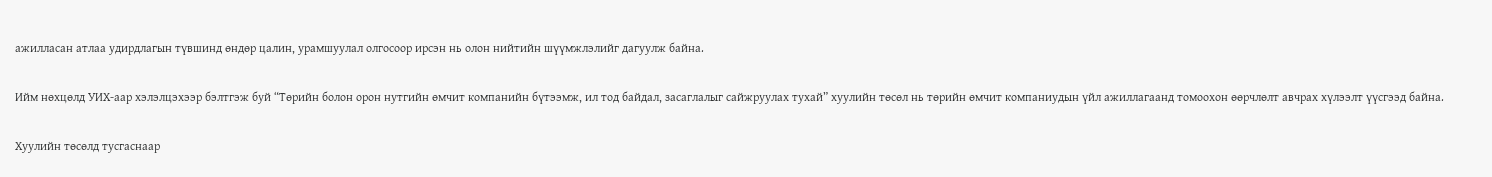ажилласан атлаа удирдлагын түвшинд өндөр цалин, урамшуулал олгосоор ирсэн нь олон нийтийн шүүмжлэлийг дагуулж байна.

Ийм нөхцөлд УИХ-аар хэлэлцэхээр бэлтгэж буй “Төрийн болон орон нутгийн өмчит компанийн бүтээмж, ил тод байдал, засаглалыг сайжруулах тухай” хуулийн төсөл нь төрийн өмчит компаниудын үйл ажиллагаанд томоохон өөрчлөлт авчрах хүлээлт үүсгээд байна.

Хуулийн төсөлд тусгаснаар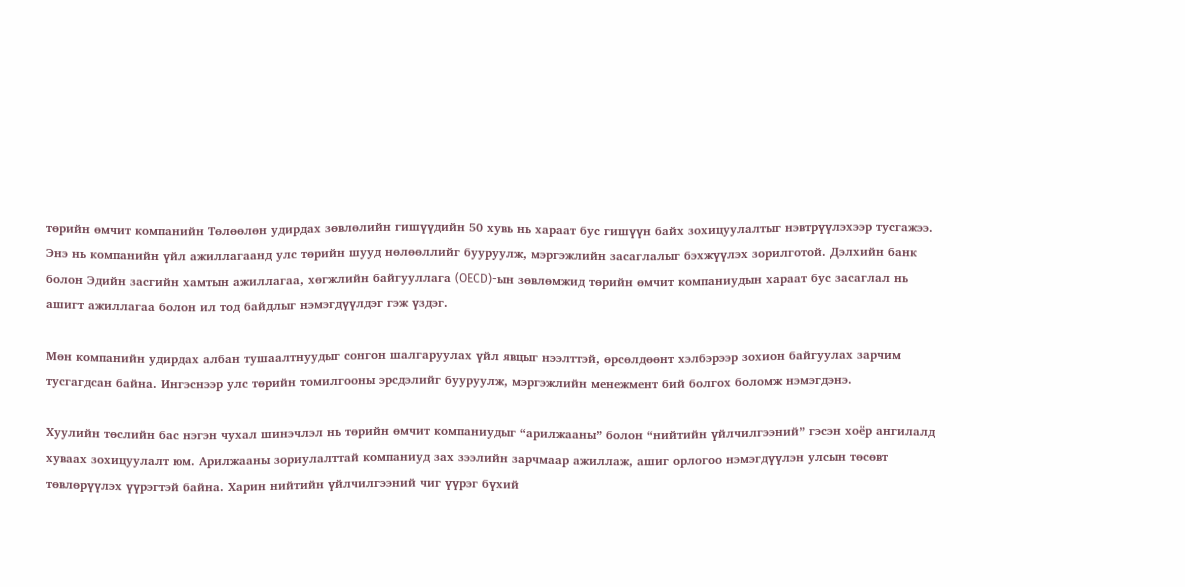төрийн өмчит компанийн Төлөөлөн удирдах зөвлөлийн гишүүдийн 50 хувь нь хараат бус гишүүн байх зохицуулалтыг нэвтрүүлэхээр тусгажээ. Энэ нь компанийн үйл ажиллагаанд улс төрийн шууд нөлөөллийг бууруулж, мэргэжлийн засаглалыг бэхжүүлэх зорилготой. Дэлхийн банк болон Эдийн засгийн хамтын ажиллагаа, хөгжлийн байгууллага (OECD)-ын зөвлөмжид төрийн өмчит компаниудын хараат бус засаглал нь ашигт ажиллагаа болон ил тод байдлыг нэмэгдүүлдэг гэж үздэг.

Мөн компанийн удирдах албан тушаалтнуудыг сонгон шалгаруулах үйл явцыг нээлттэй, өрсөлдөөнт хэлбэрээр зохион байгуулах зарчим тусгагдсан байна. Ингэснээр улс төрийн томилгооны эрсдэлийг бууруулж, мэргэжлийн менежмент бий болгох боломж нэмэгдэнэ.

Хуулийн төслийн бас нэгэн чухал шинэчлэл нь төрийн өмчит компаниудыг “арилжааны” болон “нийтийн үйлчилгээний” гэсэн хоёр ангилалд хуваах зохицуулалт юм. Арилжааны зориулалттай компаниуд зах зээлийн зарчмаар ажиллаж, ашиг орлогоо нэмэгдүүлэн улсын төсөвт төвлөрүүлэх үүрэгтэй байна. Харин нийтийн үйлчилгээний чиг үүрэг бүхий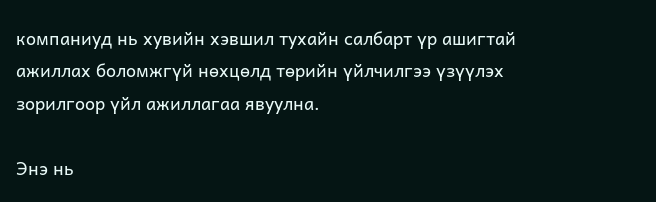компаниуд нь хувийн хэвшил тухайн салбарт үр ашигтай ажиллах боломжгүй нөхцөлд төрийн үйлчилгээ үзүүлэх зорилгоор үйл ажиллагаа явуулна.

Энэ нь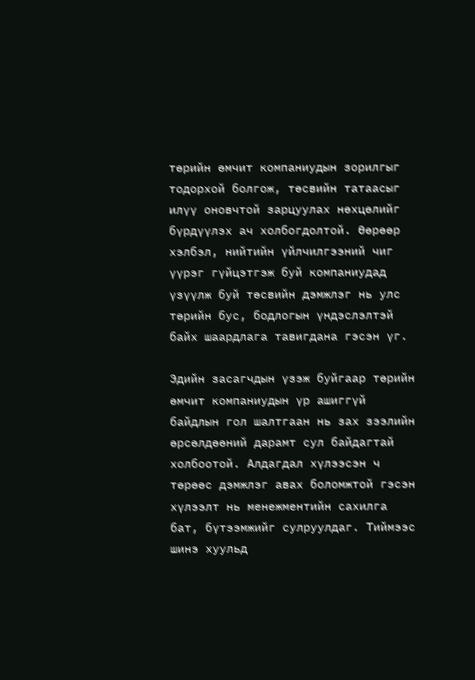төрийн өмчит компаниудын зорилгыг тодорхой болгож, төсвийн татаасыг илүү оновчтой зарцуулах нөхцөлийг бүрдүүлэх ач холбогдолтой. Өөрөөр хэлбэл, нийтийн үйлчилгээний чиг үүрэг гүйцэтгэж буй компаниудад үзүүлж буй төсвийн дэмжлэг нь улс төрийн бус, бодлогын үндэслэлтэй байх шаардлага тавигдана гэсэн үг.

Эдийн засагчдын үзэж буйгаар төрийн өмчит компаниудын үр ашиггүй байдлын гол шалтгаан нь зах зээлийн өрсөлдөөний дарамт сул байдагтай холбоотой. Алдагдал хүлээсэн ч төрөөс дэмжлэг авах боломжтой гэсэн хүлээлт нь менежментийн сахилга бат, бүтээмжийг сулруулдаг. Тиймээс шинэ хуульд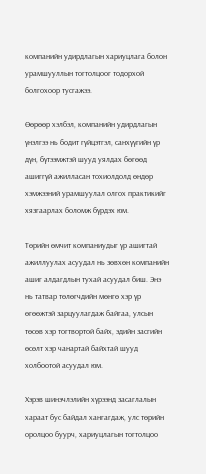компанийн удирдлагын хариуцлага болон урамшууллын тогтолцоог тодорхой болгохоор тусгажээ.

Өөрөөр хэлбэл, компанийн удирдлагын үнэлгээ нь бодит гүйцэтгэл, санхүүгийн үр дүн, бүтээмжтэй шууд уялдах бөгөөд ашиггүй ажилласан тохиолдолд өндөр хэмжээний урамшуулал олгох практикийг хязгаарлах боломж бүрдэх юм.

Төрийн өмчит компаниудыг үр ашигтай ажиллуулах асуудал нь зөвхөн компанийн ашиг алдагдлын тухай асуудал биш. Энэ нь татвар төлөгчдийн мөнгө хэр үр өгөөжтэй зарцуулагдаж байгаа, улсын төсөв хэр тогтвортой байх, эдийн засгийн өсөлт хэр чанартай байхтай шууд холбоотой асуудал юм.

Хэрэв шинэчлэлийн хүрээнд засаглалын хараат бус байдал хангагдаж, улс төрийн оролцоо буурч, хариуцлагын тогтолцоо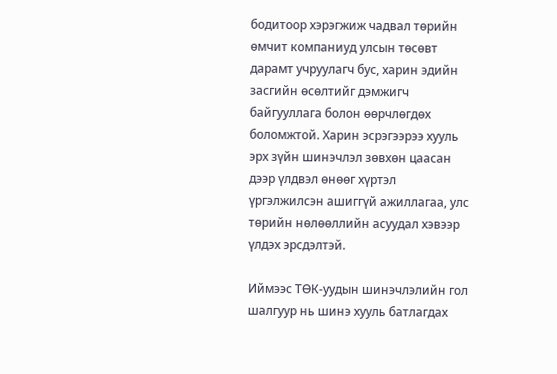бодитоор хэрэгжиж чадвал төрийн өмчит компаниуд улсын төсөвт дарамт учруулагч бус, харин эдийн засгийн өсөлтийг дэмжигч байгууллага болон өөрчлөгдөх боломжтой. Харин эсрэгээрээ хууль эрх зүйн шинэчлэл зөвхөн цаасан дээр үлдвэл өнөөг хүртэл үргэлжилсэн ашиггүй ажиллагаа, улс төрийн нөлөөллийн асуудал хэвээр үлдэх эрсдэлтэй.

Иймээс ТӨК-уудын шинэчлэлийн гол шалгуур нь шинэ хууль батлагдах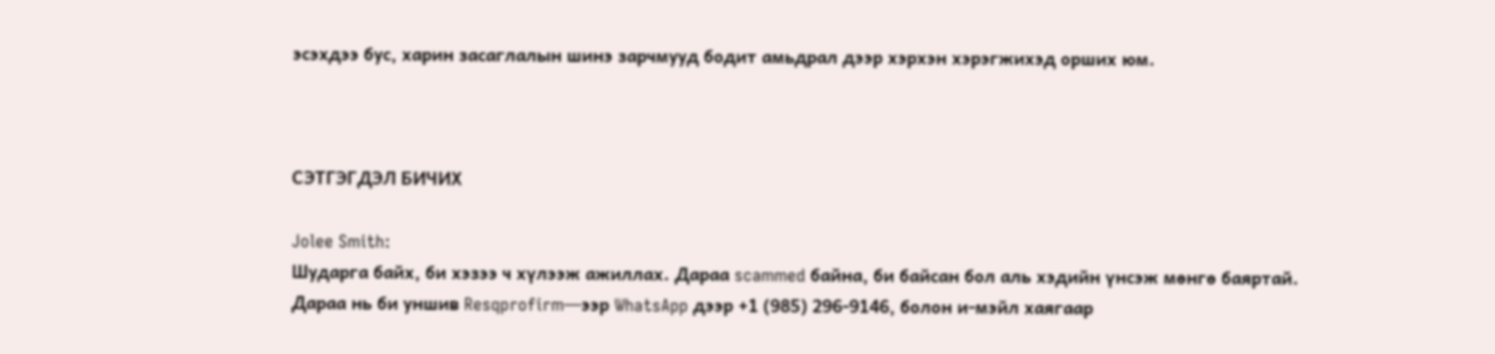эсэхдээ бус, харин засаглалын шинэ зарчмууд бодит амьдрал дээр хэрхэн хэрэгжихэд орших юм.



СЭТГЭГДЭЛ БИЧИХ

Jolee Smith:
Шударга байх, би хэзээ ч хүлээж ажиллах. Дараа scammed байна, би байсан бол аль хэдийн үнсэж мөнгө баяртай. Дараа нь би уншив Resqprofirm—ээр WhatsApp дээр +1 (985) 296-9146, болон и-мэйл хаягаар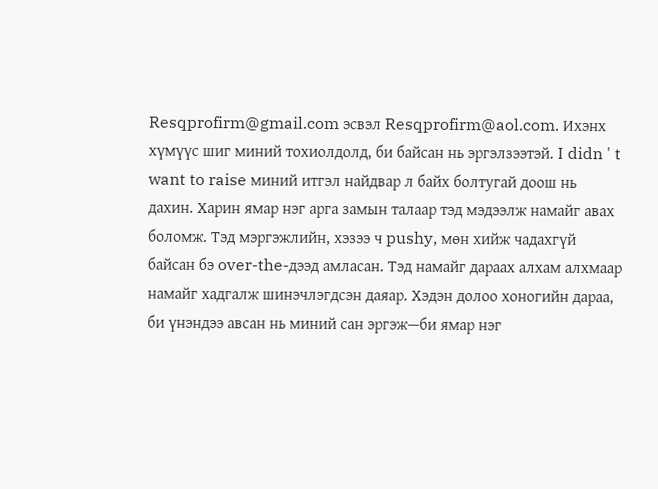Resqprofirm@gmail.com эсвэл Resqprofirm@aol.com. Ихэнх хүмүүс шиг миний тохиолдолд, би байсан нь эргэлзээтэй. I didn ' t want to raise миний итгэл найдвар л байх болтугай доош нь дахин. Харин ямар нэг арга замын талаар тэд мэдээлж намайг авах боломж. Тэд мэргэжлийн, хэзээ ч pushy, мөн хийж чадахгүй байсан бэ over-the-дээд амласан. Тэд намайг дараах алхам алхмаар намайг хадгалж шинэчлэгдсэн даяар. Хэдэн долоо хоногийн дараа, би үнэндээ авсан нь миний сан эргэж—би ямар нэг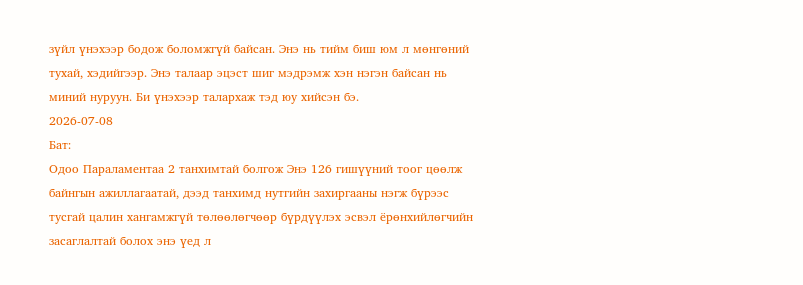зүйл үнэхээр бодож боломжгүй байсан. Энэ нь тийм биш юм л мөнгөний тухай, хэдийгээр. Энэ талаар эцэст шиг мэдрэмж хэн нэгэн байсан нь миний нуруун. Би үнэхээр талархаж тэд юу хийсэн бэ.
2026-07-08
Бат:
Одоо Параламентаа 2 танхимтай болгож Энэ 126 гишүүний тоог цөөлж байнгын ажиллагаатай, дээд танхимд нутгийн захиргааны нэгж бүрээс тусгай цалин хангамжгүй төлөөлөгчөөр бүрдүүлэх эсвэл ёрөнхийлөгчийн засаглалтай болох энэ үед л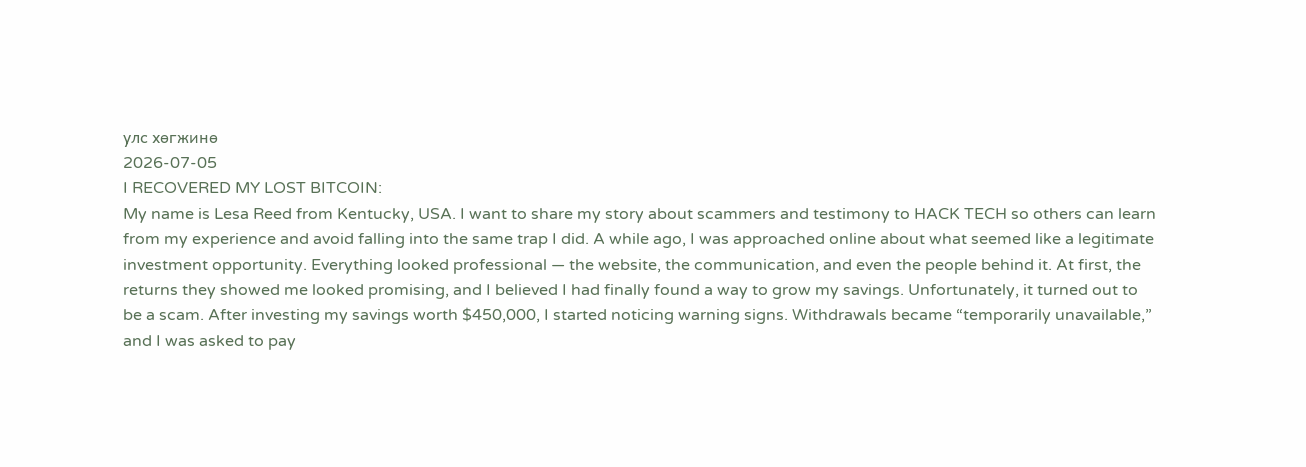улс хөгжинө
2026-07-05
I RECOVERED MY LOST BITCOIN:
My name is Lesa Reed from Kentucky, USA. I want to share my story about scammers and testimony to HACK TECH so others can learn from my experience and avoid falling into the same trap I did. A while ago, I was approached online about what seemed like a legitimate investment opportunity. Everything looked professional — the website, the communication, and even the people behind it. At first, the returns they showed me looked promising, and I believed I had finally found a way to grow my savings. Unfortunately, it turned out to be a scam. After investing my savings worth $450,000, I started noticing warning signs. Withdrawals became “temporarily unavailable,” and I was asked to pay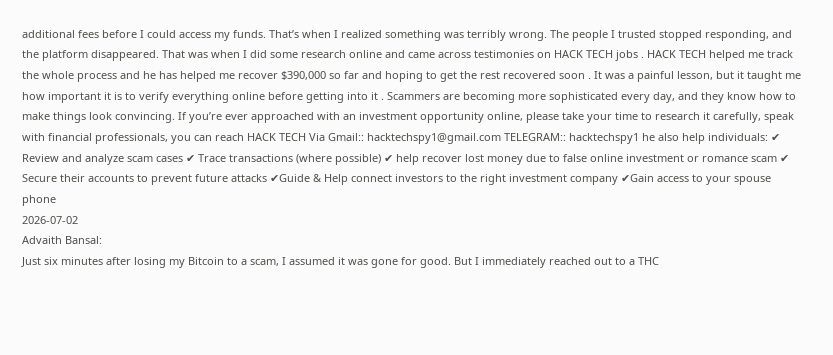additional fees before I could access my funds. That’s when I realized something was terribly wrong. The people I trusted stopped responding, and the platform disappeared. That was when I did some research online and came across testimonies on HACK TECH jobs . HACK TECH helped me track the whole process and he has helped me recover $390,000 so far and hoping to get the rest recovered soon . It was a painful lesson, but it taught me how important it is to verify everything online before getting into it . Scammers are becoming more sophisticated every day, and they know how to make things look convincing. If you’re ever approached with an investment opportunity online, please take your time to research it carefully, speak with financial professionals, you can reach HACK TECH Via Gmail:: hacktechspy1@gmail.com TELEGRAM:: hacktechspy1 he also help individuals: ✔ Review and analyze scam cases ✔ Trace transactions (where possible) ✔ help recover lost money due to false online investment or romance scam ✔ Secure their accounts to prevent future attacks ✔Guide & Help connect investors to the right investment company ✔Gain access to your spouse phone
2026-07-02
Advaith Bansal:
Just six minutes after losing my Bitcoin to a scam, I assumed it was gone for good. But I immediately reached out to a THC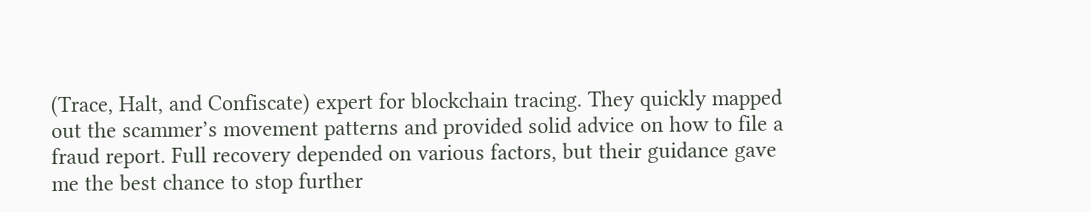(Trace, Halt, and Confiscate) expert for blockchain tracing. They quickly mapped out the scammer’s movement patterns and provided solid advice on how to file a fraud report. Full recovery depended on various factors, but their guidance gave me the best chance to stop further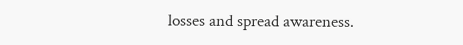losses and spread awareness.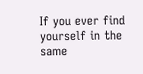If you ever find yourself in the same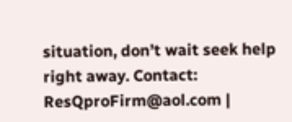situation, don’t wait seek help right away. Contact: ResQproFirm@aol.com |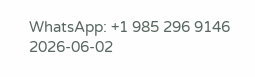WhatsApp: +1 985 296 9146
2026-06-02